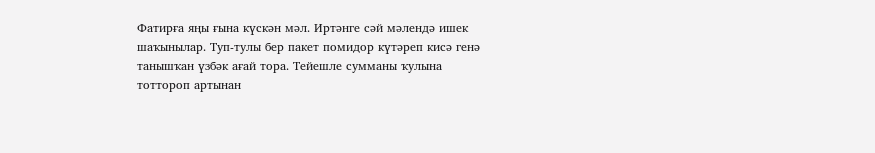Фатирға яңы ғына күскән мәл. Иртәнге сәй мәлендә ишек шаҡынылар. Туп-тулы бер пакет помидор күтәреп кисә генә танышҡан үзбәк ағай тора. Тейешле сумманы ҡулына тоттороп артынан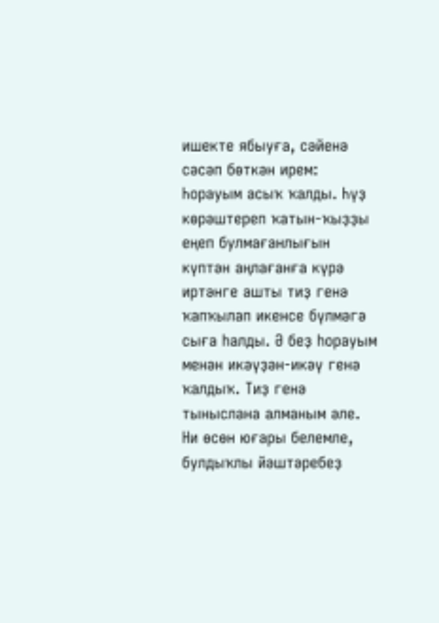ишекте ябыуға, сәйенә сәсәп бөткән ирем:
Һорауым асыҡ ҡалды. Һүҙ көрәштереп ҡатын-ҡыҙҙы еңеп булмағанлығын күптән аңлағанға күрә иртәнге ашты тиҙ генә ҡапҡылап икенсе бүлмәгә сыға һалды. Ә беҙ һорауым менән икәүҙән-икәү генә ҡалдыҡ. Тиҙ генә тыныслана алманым әле. Ни өсөн юғары белемле, булдыҡлы йәштәребеҙ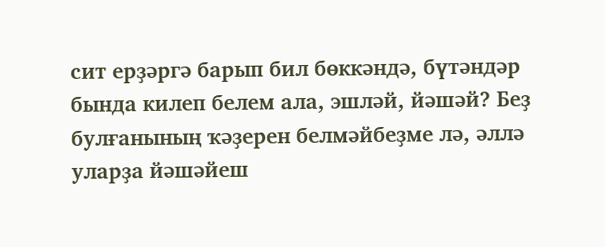сит ерҙәргә барып бил бөккәндә, бүтәндәр бында килеп белем ала, эшләй, йәшәй? Беҙ булғанының ҡәҙерен белмәйбеҙме лә, әллә уларҙа йәшәйеш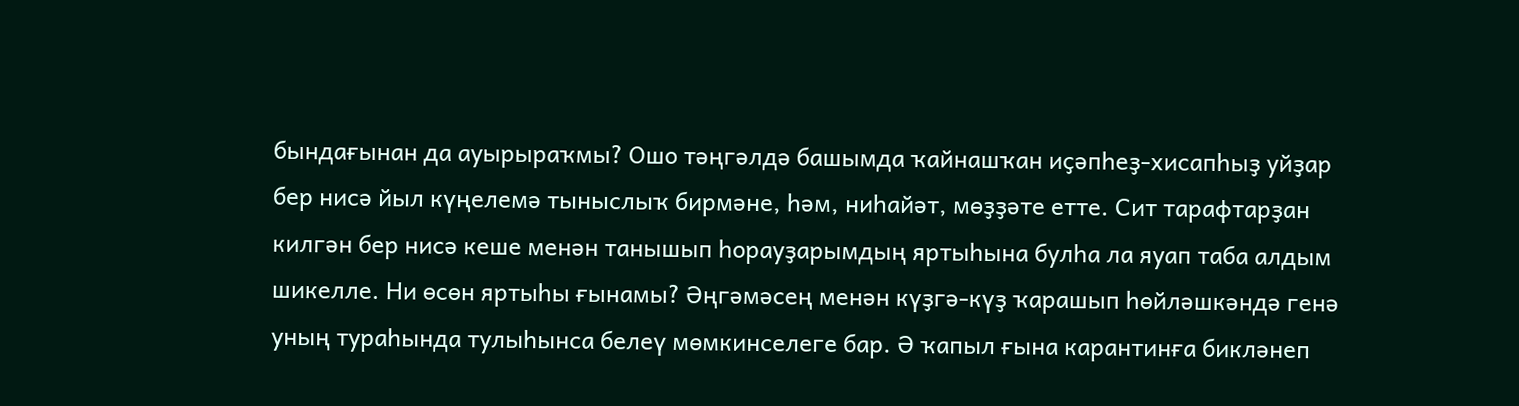бындағынан да ауырыраҡмы? Ошо тәңгәлдә башымда ҡайнашҡан иҫәпһеҙ-хисапһыҙ уйҙар бер нисә йыл күңелемә тыныслыҡ бирмәне, һәм, ниһайәт, мөҙҙәте етте. Сит тарафтарҙан килгән бер нисә кеше менән танышып һорауҙарымдың яртыһына булһа ла яуап таба алдым шикелле. Ни өсөн яртыһы ғынамы? Әңгәмәсең менән күҙгә-күҙ ҡарашып һөйләшкәндә генә уның тураһында тулыһынса белеү мөмкинселеге бар. Ә ҡапыл ғына карантинға бикләнеп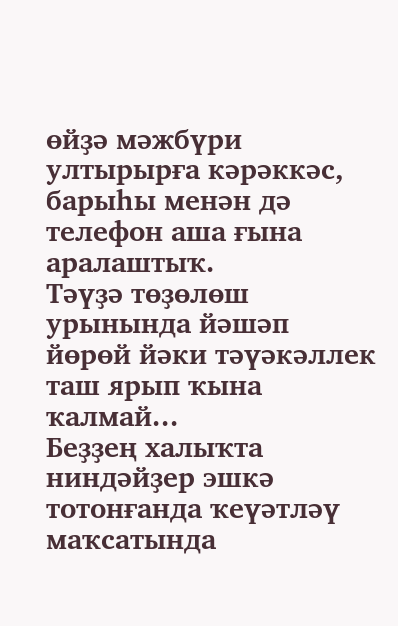өйҙә мәжбүри ултырырға кәрәккәс, барыһы менән дә телефон аша ғына аралаштыҡ.
Тәүҙә төҙөлөш урынында йәшәп йөрөй йәки тәүәкәллек таш ярып ҡына ҡалмай...
Беҙҙең халыҡта ниндәйҙер эшкә тотонғанда ҡеүәтләү маҡсатында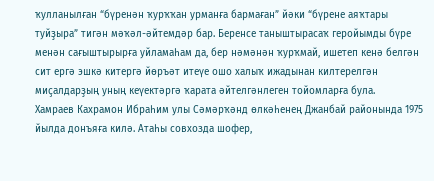ҡулланылған “бүренән ҡурҡҡан урманға бармаған” йәки “бүрене аяҡтары туйҙыра” тигән мәҡәл-әйтемдәр бар. Беренсе таныштырасаҡ геройымды бүре менән сағыштырырға уйламаһам да, бер нәмәнән ҡурҡмай, ишетеп кенә белгән сит ергә эшкә китергә йөръәт итеүе ошо халыҡ ижадынан килтерелгән миҫалдарҙың уның кеүектәргә ҡарата әйтелгәнлеген тойомларға була.
Хамраев Кахрамон Ибраһим улы Сәмәрҡәнд өлкәһенең Джанбай районында 1975 йылда донъяға килә. Атаһы совхозда шофер,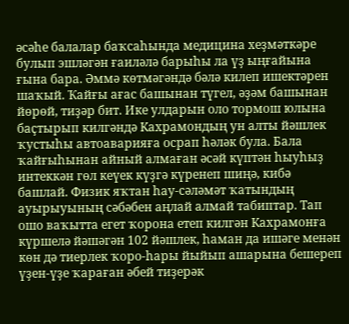әсәһе балалар баҡсаһында медицина хеҙмәткәре булып эшләгән ғаиләлә барыһы ла үҙ ыңғайына ғына бара. Әммә көтмәгәндә бәлә килеп ишектәрен шаҡый. Ҡайғы ағас башынан түгел, әҙәм башынан йөрөй, тиҙәр бит. Ике улдарын оло тормош юлына баҫтырып килгәндә Кахрамондың ун алты йәшлек ҡустыһы автоаварияға осрап һәләк була. Бала ҡайғыһынан айный алмаған әсәй күптән һыуһыҙ интеккән гөл кеүек күҙгә күренеп шиңә, кибә башлай. Физик яҡтан һау-сәләмәт ҡатындың ауырыуының сәбәбен аңлай алмай табиптар. Тап ошо ваҡытта егет ҡорона етеп килгән Кахрамонға күршелә йәшәгән 102 йәшлек, һаман да ишәге менән көн дә тиерлек ҡоро-һары йыйып ашарына бешереп үҙен-үҙе ҡараған әбей тиҙерәк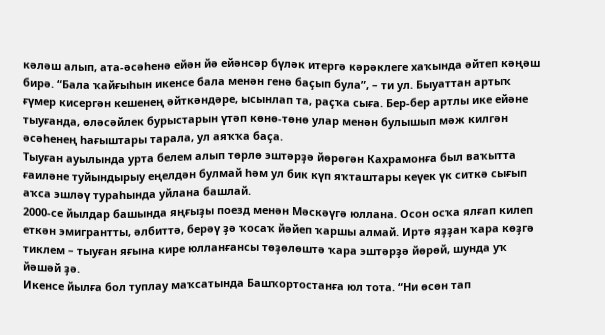кәләш алып, ата-әсәһенә ейән йә ейәнсәр бүләк итергә кәрәклеге хаҡында әйтеп кәңәш бирә. “Бала ҡайғыһын икенсе бала менән генә баҫып була”, – ти ул. Быуаттан артыҡ ғүмер кисергән кешенең әйткәндәре, ысынлап та, раҫҡа сыға. Бер-бер артлы ике ейәне тыуғанда, өләсәйлек бурыстарын үтәп көнө-төнө улар менән булышып мәж килгән әсәһенең һағыштары тарала, ул аяҡҡа баҫа.
Тыуған ауылында урта белем алып төрлө эштәрҙә йөрөгән Кахрамонға был ваҡытта ғаиләне туйындырыу еңелдән булмай һәм ул бик күп яҡташтары кеүек үк ситкә сығып аҡса эшләү тураһында уйлана башлай.
2000-се йылдар башында яңғыҙы поезд менән Мәскәүгә юллана. Осон осҡа ялғап килеп еткән эмигрантты, әлбиттә, берәү ҙә ҡосаҡ йәйеп ҡаршы алмай. Иртә яҙҙан ҡара көҙгә тиклем – тыуған яғына кире юлланғансы төҙөлөштә ҡара эштәрҙә йөрөй, шунда уҡ йәшәй ҙә.
Икенсе йылға бол туплау маҡсатында Башҡортостанға юл тота. “Ни өсөн тап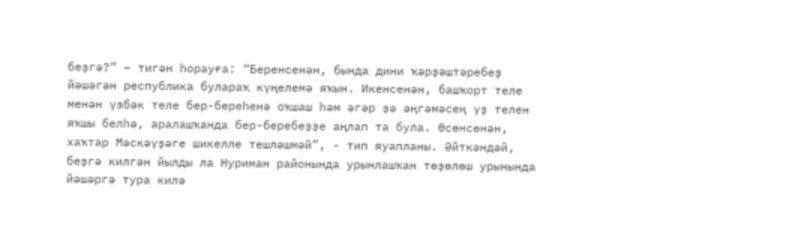беҙгә?” – тигән һорауға: “Беренсенән, бында дини ҡәрҙәштәребеҙ йәшәгән республика булараҡ күңелемә яҡын. Икенсенән, башҡорт теле менән үзбәк теле бер-береһенә оҡшаш һәм әгәр ҙә әңгәмәсең үҙ телен яҡшы белһә, аралашҡанда бер-беребеҙҙе аңлап та була. Өсөнсөнән, хаҡтар Мәскәүҙәге шикелле тешләшмәй”, - тип яуапланы. Әйткәндәй, беҙгә килгән йылды ла Нуриман районында урынлашҡан төҙөлөш урынында йәшәргә тура килә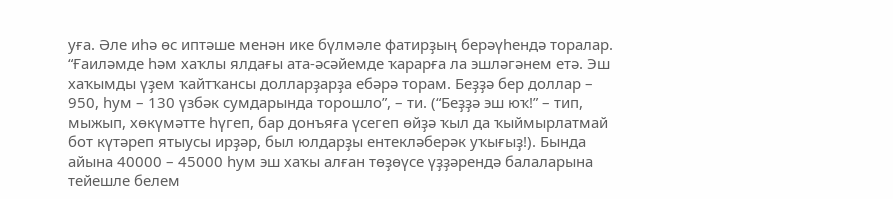уға. Әле иһә өс иптәше менән ике бүлмәле фатирҙың берәүһендә торалар. “Ғаиләмде һәм хаҡлы ялдағы ата-әсәйемде ҡарарға ла эшләгәнем етә. Эш хаҡымды үҙем ҡайтҡансы долларҙарҙа ебәрә торам. Беҙҙә бер доллар – 950, һум – 130 үзбәк сумдарында торошло”, – ти. (“Беҙҙә эш юҡ!” – тип, мыжып, хөкүмәтте һүгеп, бар донъяға үсегеп өйҙә ҡыл да ҡыймырлатмай бот күтәреп ятыусы ирҙәр, был юлдарҙы ентекләберәк уҡығыҙ!). Бында айына 40000 – 45000 һум эш хаҡы алған төҙөүсе үҙҙәрендә балаларына тейешле белем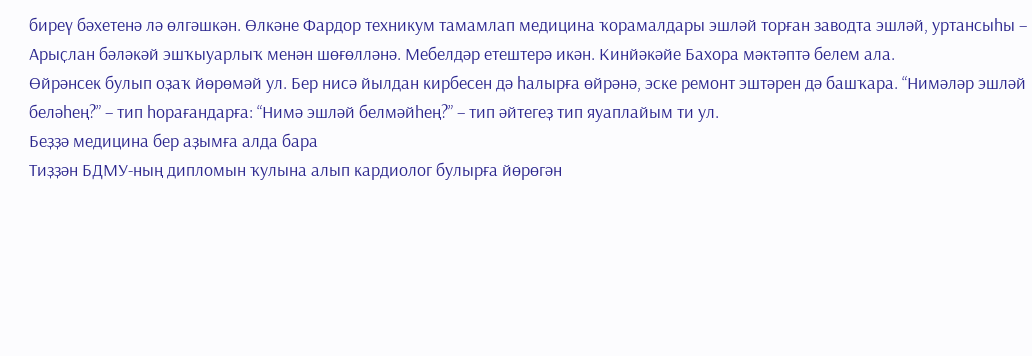биреү бәхетенә лә өлгәшкән. Өлкәне Фардор техникум тамамлап медицина ҡорамалдары эшләй торған заводта эшләй, уртансыһы – Арыҫлан бәләкәй эшҡыуарлыҡ менән шөғөлләнә. Мебелдәр етештерә икән. Кинйәкәйе Бахора мәктәптә белем ала.
Өйрәнсек булып оҙаҡ йөрөмәй ул. Бер нисә йылдан кирбесен дә һалырға өйрәнә, эске ремонт эштәрен дә башҡара. “Нимәләр эшләй беләһең?” – тип һорағандарға: “Нимә эшләй белмәйһең?” – тип әйтегеҙ тип яуаплайым ти ул.
Беҙҙә медицина бер аҙымға алда бара
Тиҙҙән БДМУ-ның дипломын ҡулына алып кардиолог булырға йөрөгән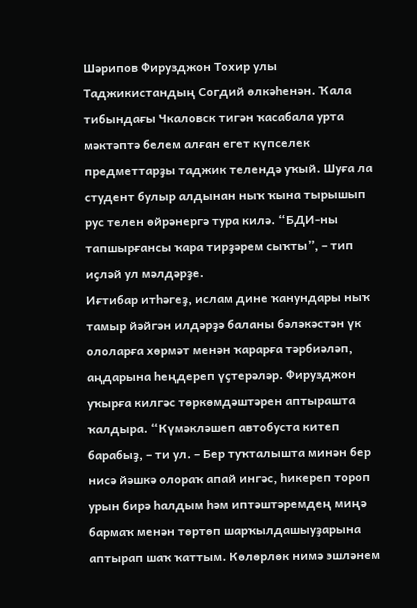Шәрипов Фирузджон Тохир улы Таджикистандың Согдий өлкәһенән. Ҡала тибындағы Чкаловск тигән ҡасабала урта мәктәптә белем алған егет күпселек предметтарҙы таджик телендә уҡый. Шуға ла студент булыр алдынан ныҡ ҡына тырышып рус телен өйрәнергә тура килә. “БДИ-ны тапшырғансы ҡара тирҙәрем сыҡты”, – тип иҫләй ул мәлдәрҙе.
Иғтибар итһәгеҙ, ислам дине ҡанундары ныҡ тамыр йәйгән илдәрҙә баланы бәләкәстән үк ололарға хөрмәт менән ҡарарға тәрбиәләп, аңдарына һеңдереп үҫтерәләр. Фирузджон уҡырға килгәс төркөмдәштәрен аптырашта ҡалдыра. “Күмәкләшеп автобуста китеп барабыҙ, – ти ул. – Бер туҡталышта минән бер нисә йәшкә олораҡ апай ингәс, һикереп тороп урын бирә һалдым һәм иптәштәремдең миңә бармаҡ менән төртөп шарҡылдашыуҙарына аптырап шаҡ ҡаттым. Көлөрлөк нимә эшләнем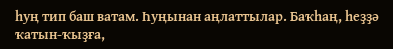һуң тип баш ватам. Һуңынан аңлаттылар. Баҡһаң, һеҙҙә ҡатын-ҡыҙға,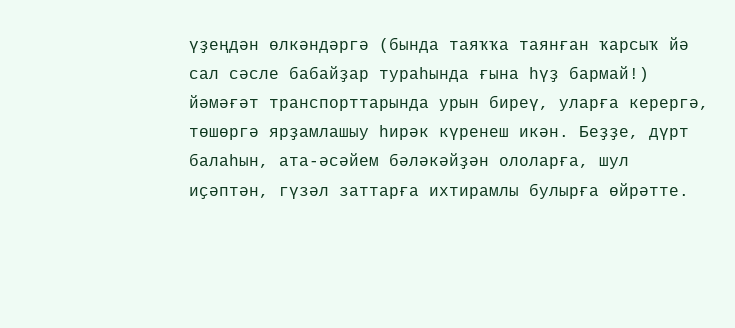үҙеңдән өлкәндәргә (бында таяҡҡа таянған ҡарсыҡ йә сал сәсле бабайҙар тураһында ғына һүҙ бармай!) йәмәғәт транспорттарында урын биреү, уларға керергә, төшөргә ярҙамлашыу һирәк күренеш икән. Беҙҙе, дүрт балаһын, ата-әсәйем бәләкәйҙән ололарға, шул иҫәптән, гүзәл заттарға ихтирамлы булырға өйрәтте.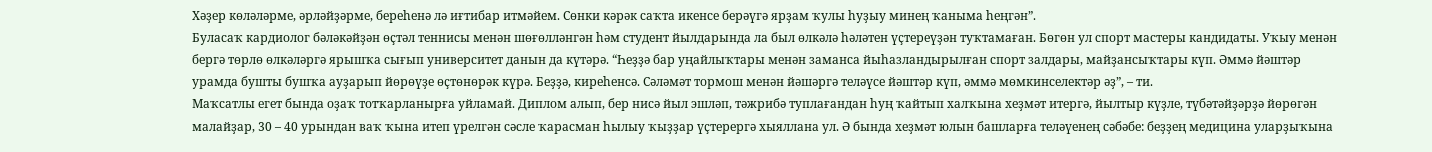Хәҙер көләләрме, әрләйҙәрме, береһенә лә иғтибар итмәйем. Сөнки кәрәк саҡта икенсе берәүгә ярҙам ҡулы һуҙыу минең ҡаныма һеңгән”.
Буласаҡ кардиолог бәләкәйҙән өҫтәл теннисы менән шөғөлләнгән һәм студент йылдарында ла был өлкәлә һәләтен үҫтереүҙән туҡтамаған. Бөгөн ул спорт мастеры кандидаты. Уҡыу менән бергә төрлө өлкәләргә ярышҡа сығып университет данын да күтәрә. “Һеҙҙә бар уңайлыҡтары менән заманса йыһазландырылған спорт залдары, майҙансыҡтары күп. Әммә йәштәр урамда бушты бушҡа ауҙарып йөрөүҙе өҫтөнөрәк күрә. Беҙҙә, киреһенсә. Сәләмәт тормош менән йәшәргә теләүсе йәштәр күп, әммә мөмкинселектәр әҙ”, – ти.
Маҡсатлы егет бында оҙаҡ тотҡарланырға уйламай. Диплом алып, бер нисә йыл эшләп, тәжрибә туплағандан һуң ҡайтып халҡына хеҙмәт итергә, йылтыр күҙле, түбәтәйҙәрҙә йөрөгән малайҙар, 30 – 40 урындан ваҡ ҡына итеп үрелгән сәсле ҡарасман һылыу ҡыҙҙар үҫтерергә хыяллана ул. Ә бында хеҙмәт юлын башларға теләүенең сәбәбе: беҙҙең медицина уларҙыҡына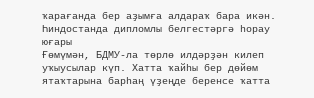ҡарағанда бер аҙымға алдараҡ бара икән.
Һиндостанда дипломлы белгестәргә һорау юғары
Ғөмүмән, БДМУ-ла төрлө илдәрҙән килеп уҡыусылар күп. Хатта ҡайһы бер дөйөм ятаҡтарына барһаң үҙеңде беренсе ҡатта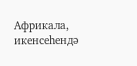Африкала, икенсеһендә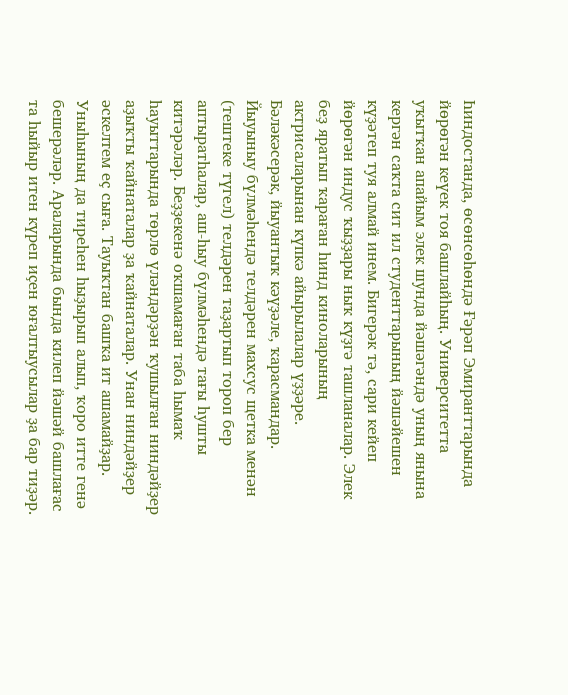Һиндостанда, өсөнсөһөндә Ғәрәп Эмиранттарында йөрөгән кеүек тоя башлайһың. Университетта уҡытҡан апайым элек шунда йәшәгәндә уның янына кергән саҡта сит ил студенттарының йәшәйешен күҙәтеп туя алмай инем. Бигерәк тә, сари кейеп йөрөгән индус ҡыҙҙары ныҡ күҙгә ташланалар. Элек беҙ яратып ҡараған һинд киноларының актрисаларынан күпкә айырылалар үҙҙәре. Бәләкәсерәк, йыуантыҡ кәүҙәле, ҡарасмандар. Йыуыныу бүлмәһендә телдәрен махсус щетка менән (тештеке түгел) телдәрен таҙартып тороп бер аптыратһалар, аш-һыу бүлмәһендә тағы һушты китәрәләр. Беҙҙекенә оҡшамаған таба һымаҡ һауыттарында төрлө үләндәрҙән ҡушылған ниндәйҙер аҙыҡты ҡайнаталар ҙа ҡайнаталар. Унан ниндәйҙер әскелтем еҫ сыға. Тауыҡтан башҡа ит ашамайҙар. Уныһының да тиреһен һыҙырып алып, ҡоро итте генә бешерәләр. Араларында бында килеп йәшәй башлағас та һыйыр итен күреп иҫен юғалтыусылар ҙа бар тиҙәр.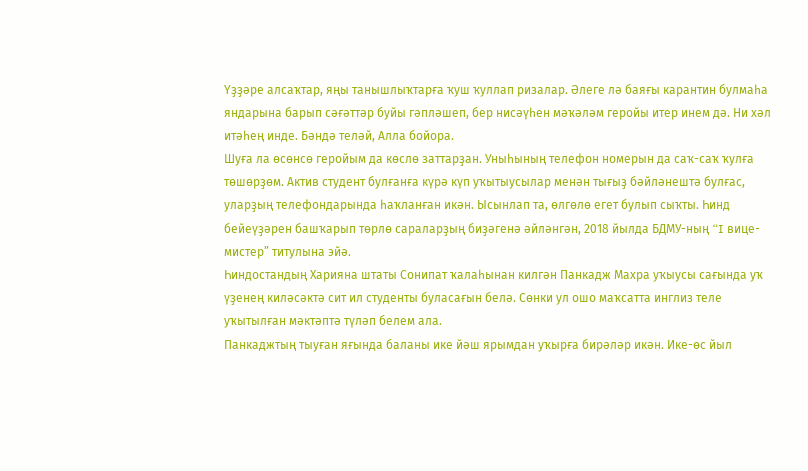Үҙҙәре алсаҡтар, яңы танышлыҡтарға ҡуш ҡуллап ризалар. Әлеге лә баяғы карантин булмаһа яндарына барып сәғәттәр буйы гәпләшеп, бер нисәүһен мәҡәләм геройы итер инем дә. Ни хәл итәһең инде. Бәндә теләй, Алла бойора.
Шуға ла өсөнсө геройым да көслө заттарҙан. Уныһының телефон номерын да саҡ-саҡ ҡулға төшөрҙөм. Актив студент булғанға күрә күп уҡытыусылар менән тығыҙ бәйләнештә булғас, уларҙың телефондарында һаҡланған икән. Ысынлап та, өлгөлө егет булып сыҡты. Һинд бейеүҙәрен башҡарып төрлө сараларҙың биҙәгенә әйләнгән, 2018 йылда БДМУ-ның “I вице-мистер” титулына эйә.
Һиндостандың Харияна штаты Сонипат ҡалаһынан килгән Панкадж Махра уҡыусы сағында уҡ үҙенең киләсәктә сит ил студенты буласағын белә. Сөнки ул ошо маҡсатта инглиз теле уҡытылған мәктәптә түләп белем ала.
Панкаджтың тыуған яғында баланы ике йәш ярымдан уҡырға бирәләр икән. Ике-өс йыл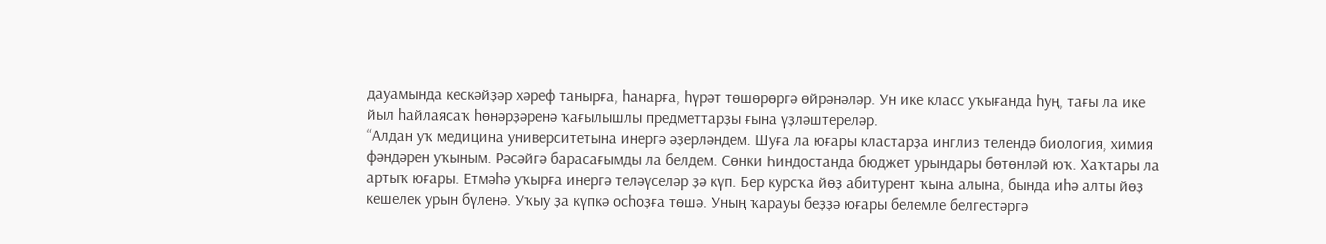дауамында кескәйҙәр хәреф танырға, һанарға, һүрәт төшөрөргә өйрәнәләр. Ун ике класс уҡығанда һуң, тағы ла ике йыл һайлаясаҡ һөнәрҙәренә ҡағылышлы предметтарҙы ғына үҙләштереләр.
“Алдан уҡ медицина университетына инергә әҙерләндем. Шуға ла юғары кластарҙа инглиз телендә биология, химия фәндәрен уҡыным. Рәсәйгә барасағымды ла белдем. Сөнки Һиндостанда бюджет урындары бөтөнләй юҡ. Хаҡтары ла артыҡ юғары. Етмәһә уҡырға инергә теләүселәр ҙә күп. Бер курсҡа йөҙ абитурент ҡына алына, бында иһә алты йөҙ кешелек урын бүленә. Уҡыу ҙа күпкә осһоҙға төшә. Уның ҡарауы беҙҙә юғары белемле белгестәргә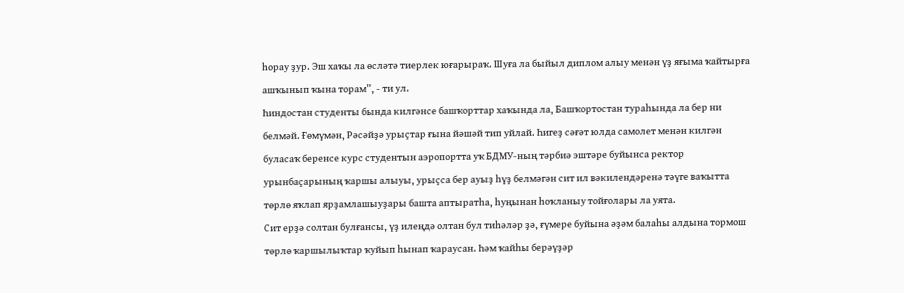һорау ҙур. Эш хаҡы ла өсләтә тиерлек юғарыраҡ. Шуға ла быйыл диплом алыу менән үҙ яғыма ҡайтырға ашҡынып ҡына торам”, - ти ул.
Һиндостан студенты бында килгәнсе башҡорттар хаҡында ла, Башҡортостан тураһында ла бер ни белмәй. Ғөмүмән, Рәсәйҙә урыҫтар ғына йәшәй тип уйлай. Һигеҙ сәғәт юлда самолет менән килгән буласаҡ беренсе курс студентын аэропортта уҡ БДМУ-ның тәрбиә эштәре буйынса ректор урынбаҫарының ҡаршы алыуы, урыҫса бер ауыҙ һүҙ белмәгән сит ил вәкилендәренә тәүге ваҡытта төрлө яҡлап ярҙамлашыуҙары башта аптыратһа, һуңынан һоҡланыу тойғолары ла уята.
Сит ерҙә солтан булғансы, үҙ илеңдә олтан бул тиһәләр ҙә, ғүмере буйына әҙәм балаһы алдына тормош төрлө ҡаршылыҡтар ҡуйып һынап ҡараусан. Һәм ҡайһы берәүҙәр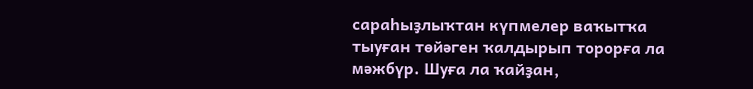сараһыҙлыҡтан күпмелер ваҡытҡа тыуған төйәген ҡалдырып торорға ла мәжбүр. Шуға ла ҡайҙан,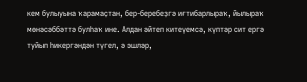кем булыуына ҡарамаҫтан, бер-беребеҙгә иғтибарлыраҡ, йылыраҡ мөнәсәббәттә булһаҡ ине. Алдан әйтеп китеүемсә, күптәр сит ергә туйып һикергәндән түгел, ә эшләр,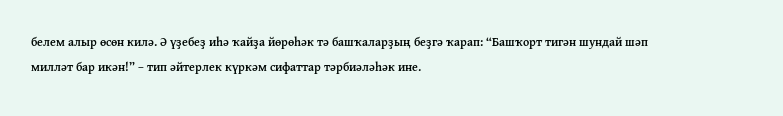белем алыр өсөн килә. Ә үҙебеҙ иһә ҡайҙа йөрөһәк тә башҡаларҙың беҙгә ҡарап: “Башҡорт тигән шундай шәп милләт бар икән!” – тип әйтерлек күркәм сифаттар тәрбиәләһәк ине.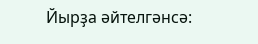Йырҙа әйтелгәнсә: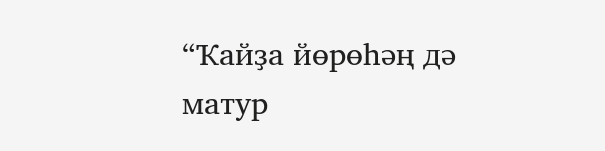“Ҡайҙа йөрөһәң дә матур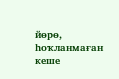йөрө, һоҡланмаған кеше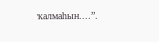ҡалмаһын....”.